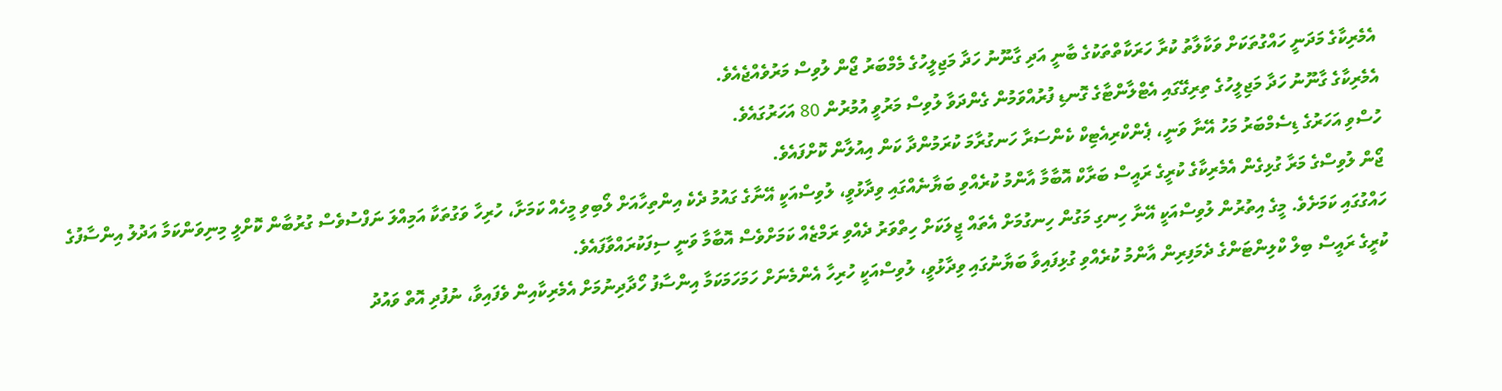އެމެރިކާގެ މަދަނީ ހައްގުތަކަށް ވަކާލާތު ކުރާ ހަރަކާތްތަކުގެ ބާނީ އަދި ގާނޫނު ހަދާ މަޖިލީހުގެ މެމްބަރު ޖޯން ލުވިސް މަރުވެއްޖެއެވެ.
އެމެރިކާގެ ގާނޫނު ހަދާ މަޖިލީހުގެ ތިރިގޭގައި އެޓްލާންޓާގެ ގޮނޑި ފުރުއްވަމުން ގެންދަވާ ލުވިސް މަރުވީ އުމުރުން 80 އަހަރުގައެވެ.
ހުސްވި އަހަރުގެ ޑިސެމްބަރު މަހު އޭނާ ވަނީ، ޕެންކްރިއެޓިކް ކެންސަރާ ހަނގުރާމަ ކުރަމުންދާ ކަން އިއުލާން ކޮށްފައެވެ.
ޖޯން ލުވިސްގެ މަރާ ގުޅިގެން އެމެރިކާގެ ކުރީގެ ރައީސް ބަރާކް އޮބާމާ އާންމު ކުރެއްވި ބަޔާނެއްގައި ވިދާޅުވީ، ލުވިސްއަކީ އޭނާގެ ގައުމު ދެކެ އިންތިހާއަށް ލޯބިވި މީހެއް ކަމަށާ، ހުރިހާ ވަގުތަކާ އަމިއްލަ ނަފްސުވެސް ގުރުބާން ކޮށްލީ މިނިވަންކަމާ އަދުލު އިންސާފުގެ ހައްގުގައި ކަމަށެވެ. މީގެ އިތުރުން ލުވިސްއަކީ އޭނާ ހިނގި މަގުން ހިނގުމަށް އެތައް ޖީލަކަށް ހިތްވަރު ދެއްވި ރަމްޒެއް ކަމަށްވެސް އޮބާމާ ވަނީ ސިފަކުރައްވާފައެވެ.
ކުރީގެ ރައީސް ބިލް ކްލިންޓަންގެ ދެމަފިރިން އާންމު ކުރެއްވި ގުޅިފައިވާ ބަޔާނުގައި ވިދާޅުވީ، ލުވިސްއަކީ ހުރިހާ އެންމެނަށް ހަމަހަމަކަމާ އިންސާފު ހޯދާދިނުމަށް އެމެރިކާއިން ވެފައިވާ، ނުފުދި އޮތް ވައުދު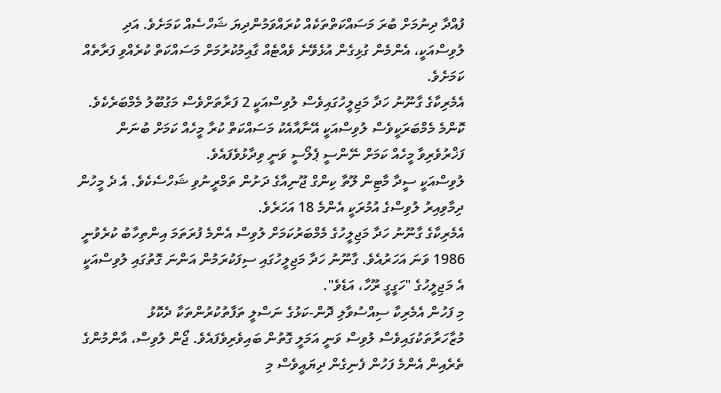ފުއްދާ ދިނުމަށް ބުރަ މަސައްކަތްތަކެއް ކުރައްވަމުންދިޔަ ޝަހްސެއް ކަމަށެވެ. އަދި ލުވިސްއަކީ، އެންމެން ގުޅިގެން އުޅެވޭނެ ވެއްޓެއް ގާއިމުކުރުމަށް މަސައްކަތް ކުރެއްވި ފަރާތެއް ކަމަށެވެ.
އެމެރިކާގެ ގާނޫނު ހަދާ މަޖިލީހުގައިވެސް ލުވިސްއަކީ 2 ފަރާތަށްވެސް މަގުބޫލު މެމްބަރެކެވެ. ކޮންމެ މެމްބަރަކީވެސް ލުވިސްއަކީ އޭނާއާއެކު މަސައްކަތް ކުރާ މީހެއް ކަމަށް ބުނަން ފަޚްރުވެރިވާ މީހެއް ކަމަށް ނޭންސީ ޕެލޯސީ ވަނީ ވިދާޅުވެފައެވެ.
ލުވިސްއަކީ ސީދާ މާޓިން ލޫތާ ކިންގް ޖޫނިއާގެ ދަށުން ތަމްރީނުވި ޝަހްސެކެވެ. އެ ދެ މީހުން ދިމާވިއިރު ލުވިސްގެ އުމުރަކީ އެންމެ 18 އަހަރެވެ.
އެމެރިކާގެ ގާނޫނު ހަދާ މަޖިލީހުގެ މެމްބަރުކަމަށް ލުވިސް އެންމެ ފުރަތަމަ އިންތިހާބު ކުރެވުނީ 1986 ވަނަ އަހަރުއެވެ. ގާނޫނު ހަދާ މަޖިލީހުގައި ސިފަކުރަމުން އަންނަ ގޮތުގައި ލުވިސްއަކީ އެ މަޖިލީހުގެ "ހަގީގީ ރޫހާ، އަޑެވެ".
މި ފަހުން އެމެރިކާ ސިއްސުވާލި ދޮން-ކަޅުގެ ނަސްލީ ތަފާތުކުރުންތަކާ ދެކޮޅު މުޒާހަރާތަކުގައިވެސް ލުވިސް ވަނީ އަމަލީ ގޮތުން ބައިވެރިވެފައެވެ. ޖޯން ލުވިސް، އާންމުންގެ ތެރެއިން އެންމެ ފަހުން ފެނިގެން ދިޔައީވެސް މި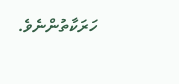ހަރަކާތުންނެވެ.